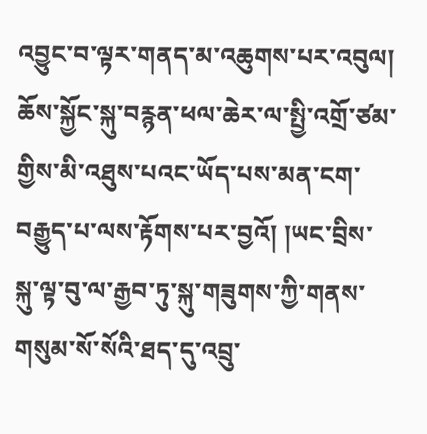འབྱུང་བ་ལྟར་གནད་མ་འཆུགས་པར་འབུལ། ཆོས་སྐྱོང་སྐུ་བརྙན་ཕལ་ཆེར་ལ་སྤྱི་འགྲོ་ཙམ་གྱིས་མི་འཐུས་པའང་ཡོད་པས་མན་ངག་བརྒྱུད་པ་ལས་རྟོགས་པར་བྱའོ། །ཡང་བྲིས་སྐུ་ལྟ་བུ་ལ་རྒྱབ་ཏུ་སྐུ་གཟུགས་ཀྱི་གནས་གསུམ་སོ་སོའི་ཐད་དུ་འབྲུ་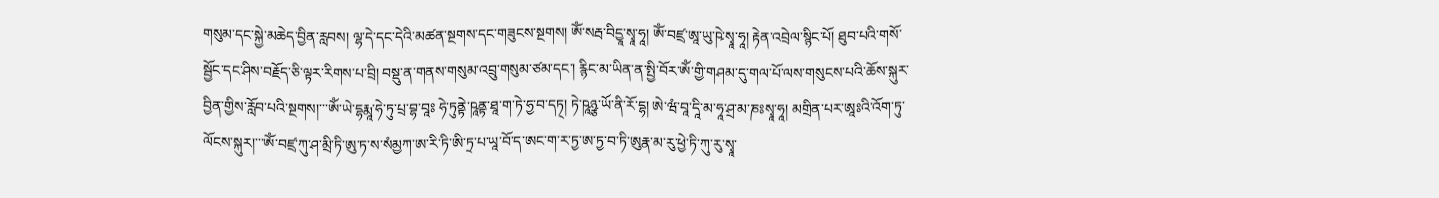གསུམ་དང་སྐྱེ་མཆེད་བྱིན་རླབས། ལྷ་དེ་དང་དེའི་མཚན་སྔགས་དང་གཟུངས་སྔགས། ཨོཾ་སརྦ་བིདྱཱ་སྭཱ་ཧཱ། ཨོཾ་བཛྲ་ཨཱ་ཡུ་ཥེ་སྭཱ་ཧཱ། རྟེན་འབྲེལ་སྙིང་པོ། ཐུབ་པའི་གསོ་སྦྱོང་དང་ཤིས་བརྗོད་ཅི་ལྟར་རིགས་པ་བྲི། བསྡུ་ན་གནས་གསུམ་འབྲུ་གསུམ་ཙམ་དང་། རྙིང་མ་ཡིན་ན་སྤྱི་བོར་ཨོཾ་གྱི་གཤམ་དུ་གལ་པོ་ལས་གསུངས་པའི་ཆོས་སྐུར་བྱིན་གྱིས་རློབ་པའི་སྔགས།་་་ཨོཾ་ཡེ་དྷརྨཱ་ཧེ་ཏུ་པྲ་བྷ་བཱཿ ཧེ་ཏུནྟེ་ཥཱནྟ་ཐཱ་ག་ཏེ་ཧྱ་བ་དཏ྄། ཏེ་ཥཱཉྩ་ཡོ་ནི་རོ་དྷ། ཨེ་ཝཾ་བཱ་དཱི་མ་ཧཱ་ཤྲ་མ་ཎཿསྭཱ་ཧཱ། མགྲིན་པར་ཨཱཿའི་འོག་ཏུ་ལོངས་སྐུར།་་་ཨོཾ་བཛྲ་ཀུ་ཤ་མྲི་ཏི་ཨུ་ཏ་ས་སཾམྱཀ་ཨ་རི་ཏི་ཨི་ཏྲ་པ་ཡཱ་བོ་ད་ཨང་ག་ར་ཏྱ་ཨ་ཏྱ་བ་ཏི་ཨུརྣ་མ་རུ་ཕྱེ་ཏི་ཀུ་རུ་སྭཱ་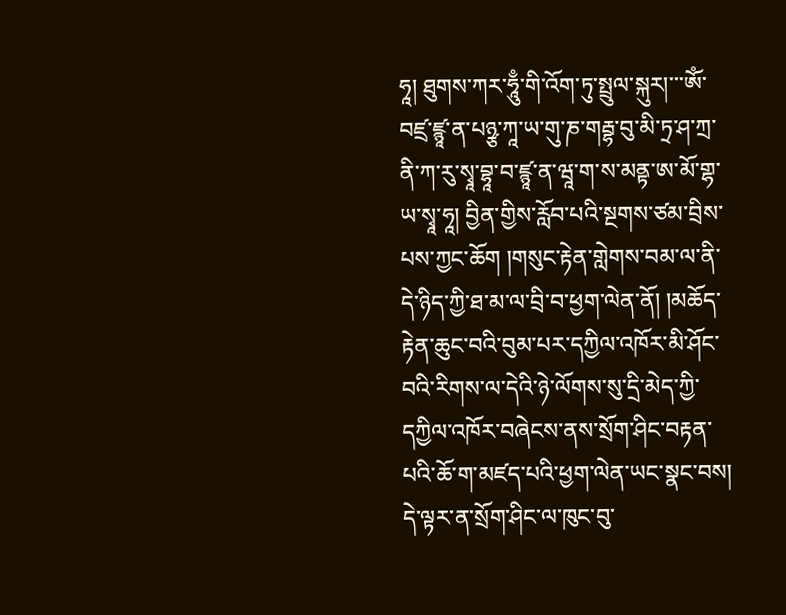ཧཱ། ཐུགས་ཀར་ཧཱུྃ་གི་འོག་ཏུ་སྤྲུལ་སྐུར།་་་ཨོཾ་བཛྲ་ཛྙཱ་ན་པཉྩ་ཀཱ་ཡ་གུ་ཎ་གརྦྷ་བུ་མི་ཏྲ་ཤ་ཀྲ་ནི་ཀ་རུ་སྭཱ་བྷཱ་བ་ཛྙཱ་ན་ཝཱ་ག་ས་མནྟ་ཨ་མོ་གྷ་ཡ་སྭཱ་ཧཱ། བྱིན་གྱིས་རློབ་པའི་སྔགས་ཙམ་བྲིས་པས་ཀྱང་ཆོག །གསུང་རྟེན་གླེགས་བམ་ལ་ནི་དེ་ཉིད་ཀྱི་ཐ་མ་ལ་བྲི་བ་ཕྱག་ལེན་ནོ། །མཆོད་རྟེན་ཆུང་བའི་བུམ་པར་དཀྱིལ་འཁོར་མི་ཤོང་བའི་རིགས་ལ་དེའི་ཉེ་ལོགས་སུ་དྲི་མེད་ཀྱི་དཀྱིལ་འཁོར་བཞེངས་ནས་སྲོག་ཤིང་བརྟན་པའི་ཆོ་ག་མཛད་པའི་ཕྱག་ལེན་ཡང་སྣང་བས། དེ་ལྟར་ན་སྲོག་ཤིང་ལ་ཁུང་བུ་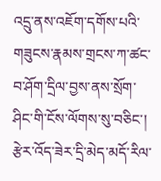འདྲུ་ནས་འཇོག་དགོས་པའི་གཟུངས་རྣམས་གྲངས་ཀ་ཚང་བ་ཤོག་དྲིལ་བྱས་ནས་སྲོག་ཤིང་གི་ངོས་ལོགས་སུ་བཅིང་། རྩེར་འོད་ཟེར་དྲི་མེད་མདོ་རིལ་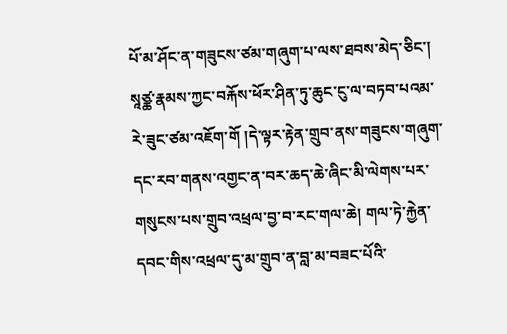པོ་མ་ཤོང་ན་གཟུངས་ཙམ་གཞུག་པ་ལས་ཐབས་མེད་ཅིང་། སཱཙྪ་རྣམས་ཀྱང་བརྐོས་ཕོར་ཤིན་ཏུ་ཆུང་ངུ་ལ་བཏབ་པའམ་རེ་ཟུང་ཙམ་འཇོག་གོ །དེ་ལྟར་རྟེན་གྲུབ་ནས་གཟུངས་གཞུག་དང་རབ་གནས་འགྱང་ན་བར་ཆད་ཆེ་ཞིང་མི་ལེགས་པར་གསུངས་པས་གྲུབ་འཕྲལ་བྱ་བ་རང་གལ་ཆེ། གལ་ཏེ་རྐྱེན་དབང་གིས་འཕྲལ་དུ་མ་གྲུབ་ན་བླ་མ་བཟང་པོའི་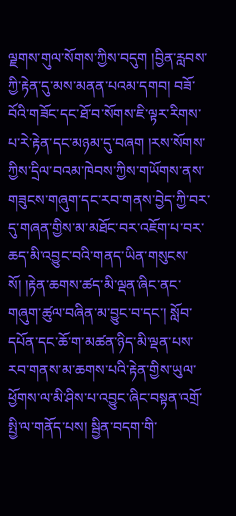ལྗགས་གུལ་སོགས་ཀྱིས་བདུག །བྱིན་རླབས་ཀྱི་རྟེན་དུ་མས་མནན་པའམ་དགབ། བཟོ་བོའི་གཟོང་དང་ཐོ་བ་སོགས་ཇི་ལྟར་རིགས་པ་རེ་རྟེན་དང་མཉམ་དུ་བཞག །རས་སོགས་ཀྱིས་དྲིལ་བའམ་ཁེབས་ཀྱིས་གཡོགས་ནས་གཟུངས་གཞུག་དང་རབ་གནས་བྱེད་ཀྱི་བར་དུ་གཞན་གྱིས་མ་མཐོང་བར་འཇོག་པ་བར་ཆད་མི་འབྱུང་བའི་གནད་ཡིན་གསུངས་སོ། །རྟེན་ཆགས་ཚད་མི་ལྡན་ཞིང་ནང་གཞུག་ཚུལ་བཞིན་མ་བྱུང་བ་དང་། སློབ་དཔོན་དང་ཆོ་ག་མཚན་ཉིད་མི་ལྡན་པས་རབ་གནས་མ་ཆགས་པའི་རྟེན་གྱིས་ཡུལ་ཕྱོགས་ལ་མི་ཤིས་པ་འབྱུང་ཞིང་བསྟན་འགྲོ་སྤྱི་ལ་གནོད་པས། སྦྱིན་བདག་གི་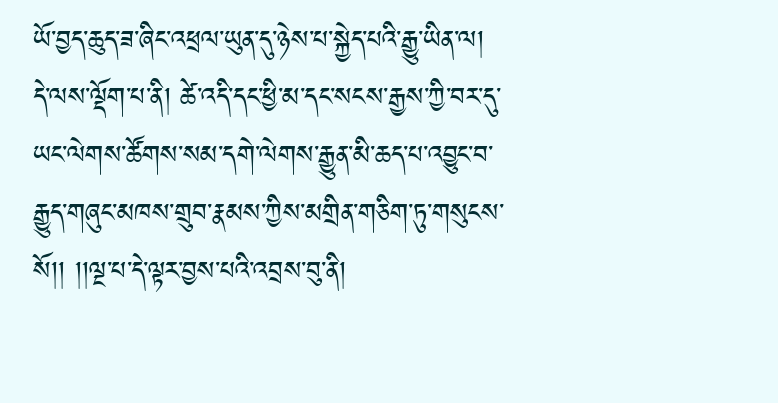ཡོ་བྱད་ཆུད་ཟ་ཞིང་འཕྲལ་ཡུན་དུ་ཉེས་པ་སྐྱེད་པའི་རྒྱུ་ཡིན་ལ། དེ་ལས་ལྡོག་པ་ནི། ཚེ་འདི་དང་ཕྱི་མ་དང་སངས་རྒྱས་ཀྱི་བར་དུ་ཡང་ལེགས་ཚོགས་སམ་དགེ་ལེགས་རྒྱུན་མི་ཆད་པ་འབྱུང་བ་རྒྱུད་གཞུང་མཁས་གྲུབ་རྣམས་ཀྱིས་མགྲིན་གཅིག་ཏུ་གསུངས་སོ།། །།ལྔ་པ་དེ་ལྟར་བྱས་པའི་འབྲས་བུ་ནི།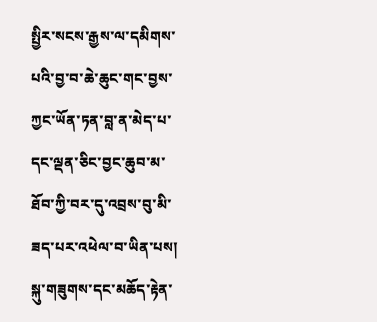སྤྱིར་སངས་རྒྱས་ལ་དམིགས་པའི་བྱ་བ་ཆེ་ཆུང་གང་བྱས་ཀྱང་ཡོན་ཏན་བླ་ན་མེད་པ་དང་ལྡན་ཅིང་བྱང་ཆུབ་མ་ཐོབ་ཀྱི་བར་དུ་འབྲས་བུ་མི་ཟད་པར་འཕེལ་བ་ཡིན་པས། སྐུ་གཟུགས་དང་མཆོད་རྟེན་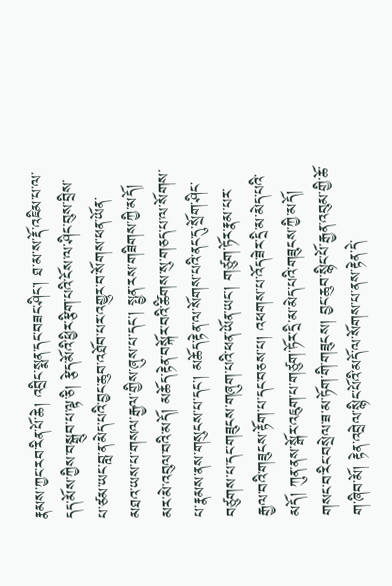རྣམས་ཀྱང་རབ་རིན་པོ་ཆེ། འབྲིང་སྨན་དང་བཟང་ཤིང་། ཐ་མ་ས་རྡོ་འཇིམ་པ་ལ་དད་མོས་ཀྱིས་བསྒྲུབ་པ་ལྟ་ཅི། རྩེད་མོའི་ཕྱིར་རྩིག་པའི་ངོས་ལ་ཤིང་བུས་བྲིས་པ་ཙམ་ཡང་བླ་ན་མེད་པའི་བྱང་ཆུབ་འཐོབ་པར་འགྱུར་བ་སོགས་ཕན་ཡོན་མཐའ་ཡས་པ་གསལ་རྒྱལ་གྱིས་ཞུས་པ་དང་། སྤྱན་རས་གཟིགས་ཀྱི་མདོ། མར་མེ་འབུལ་བའི་མདོ། མཆོད་རྟེན་བསྐོར་བའི་ཚིགས་སུ་གཅད་པ་ལ་སོགས་པ་རྣམས་ནས་གསུངས་པ་དང་། མཆོད་རྟེན་ལ་སོགས་པའི་ནང་དུ་སྲོག་ཤིང་བཙུགས་པ་དང་གཟུངས་གཞུག་པའི་ཕན་ཡོན་ཡང་། གཙུག་ཏོར་རྣམ་པར་རྒྱལ་བའི་གཟུངས་རྟོག་པ་དང་བཅས་པ། འཕགས་པ་འོད་ཟེར་དྲི་མ་མེད་པའི་མདོ། ཀུན་ནས་སྒོར་འཇུག་པ་གཙུག་ཏོར་དྲི་མ་མེད་པའི་གཟུངས་ཀྱི་མདོ། གསང་བ་རིང་བསྲེལ་ཟ་མ་ཏོག་གི་གཟུངས། བྱང་ཆུབ་སྙིང་པོ་རྒྱན་འབུམ་གྱི་ཆོ་ག་ཞིབ་མོ། རྟེན་འབྲེལ་སྙིང་པོའི་མདོ་ལ་སོགས་པ་ནས་རྟེན་དེ་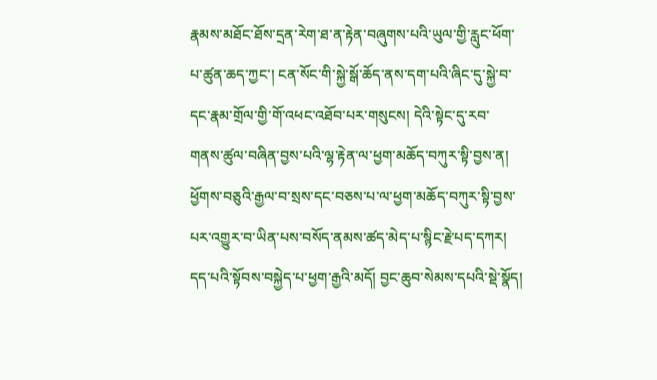རྣམས་མཐོང་ཐོས་དྲན་རེག་ཐ་ན་རྟེན་བཞུགས་པའི་ཡུལ་གྱི་རླུང་ཕོག་པ་ཚུན་ཆད་ཀྱང་། ངན་སོང་གི་སྐྱེ་སྒོ་ཆོད་ནས་དག་པའི་ཞིང་དུ་སྐྱེ་བ་དང་རྣམ་གྲོལ་གྱི་གོ་འཕང་འཐོབ་པར་གསུངས། དེའི་སྟེང་དུ་རབ་གནས་ཚུལ་བཞིན་བྱས་པའི་ལྷ་རྟེན་ལ་ཕྱག་མཆོད་བཀུར་སྟི་བྱས་ན། ཕྱོགས་བཅུའི་རྒྱལ་བ་སྲས་དང་བཅས་པ་ལ་ཕྱག་མཆོད་བཀུར་སྟི་བྱས་པར་འགྱུར་བ་ཡིན་པས་བསོད་ནམས་ཚད་མེད་པ་སྙིང་རྗེ་པད་དཀར། དད་པའི་སྟོབས་བསྐྱེད་པ་ཕྱག་རྒྱའི་མདོ། བྱང་ཆུབ་སེམས་དཔའི་སྡེ་སྣོད།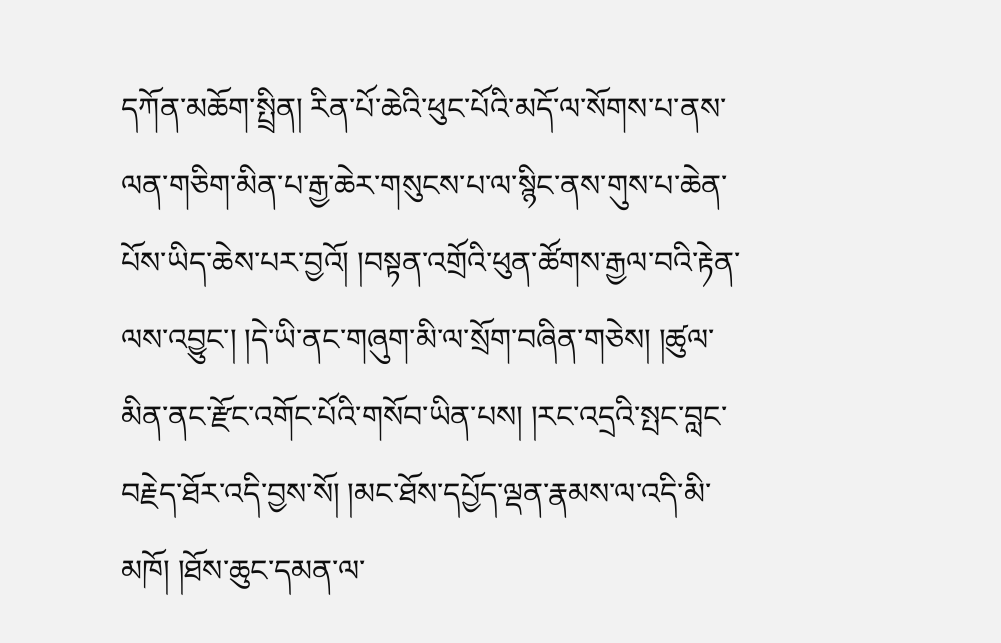དཀོན་མཆོག་སྤྲིན། རིན་པོ་ཆེའི་ཕུང་པོའི་མདོ་ལ་སོགས་པ་ནས་ལན་གཅིག་མིན་པ་རྒྱ་ཆེར་གསུངས་པ་ལ་སྙིང་ནས་གུས་པ་ཆེན་པོས་ཡིད་ཆེས་པར་བྱའོ། །བསྟན་འགྲོའི་ཕུན་ཚོགས་རྒྱལ་བའི་རྟེན་ལས་འབྱུང་། །དེ་ཡི་ནང་གཞུག་མི་ལ་སྲོག་བཞིན་གཅེས། །ཚུལ་མིན་ནང་རྫོང་འགོང་པོའི་གསོབ་ཡིན་པས། །རང་འདྲའི་སྤང་བླང་བརྗེད་ཐོར་འདི་བྱས་སོ། །མང་ཐོས་དཔྱོད་ལྡན་རྣམས་ལ་འདི་མི་མཁོ། །ཐོས་ཆུང་དམན་ལ་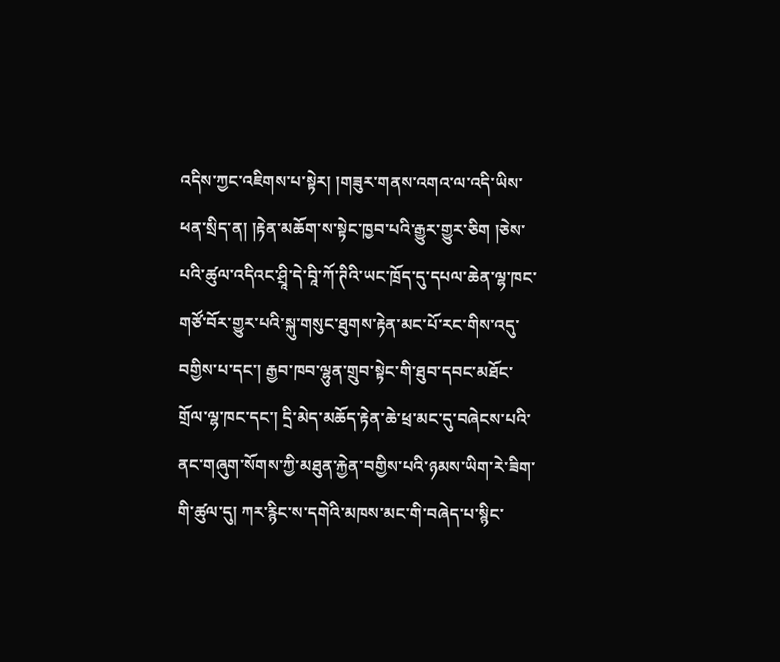འདིས་ཀྱང་འཇིགས་པ་སྟེར། །གཟུར་གནས་འགའ་ལ་འདི་ཡིས་ཕན་སྲིད་ན། །རྟེན་མཆོག་ས་སྟེང་ཁྱབ་པའི་རྒྱུར་གྱུར་ཅིག །ཅེས་པའི་ཚུལ་འདིའང་ཤྲཱི་དེ་བཱི་ཀོ་ཊིའི་ཡང་ཁྲོད་དུ་དཔལ་ཆེན་ལྷ་ཁང་གཙོ་བོར་གྱུར་པའི་སྐུ་གསུང་ཐུགས་རྟེན་མང་པོ་རང་གིས་འདུ་བགྱིས་པ་དང་། རྒྱབ་ཁབ་ལྷུན་གྲུབ་སྟེང་གི་ཐུབ་དབང་མཐོང་གྲོལ་ལྷ་ཁང་དང་། དྲི་མེད་མཆོད་རྟེན་ཆེ་ཕྲ་མང་དུ་བཞེངས་པའི་ནང་གཞུག་སོགས་ཀྱི་མཐུན་རྐྱེན་བགྱིས་པའི་ཉམས་ཡིག་རེ་ཟིག་གི་ཚུལ་དུ། ཀར་རྙིང་ས་དགེའི་མཁས་མང་གི་བཞེད་པ་སྙིང་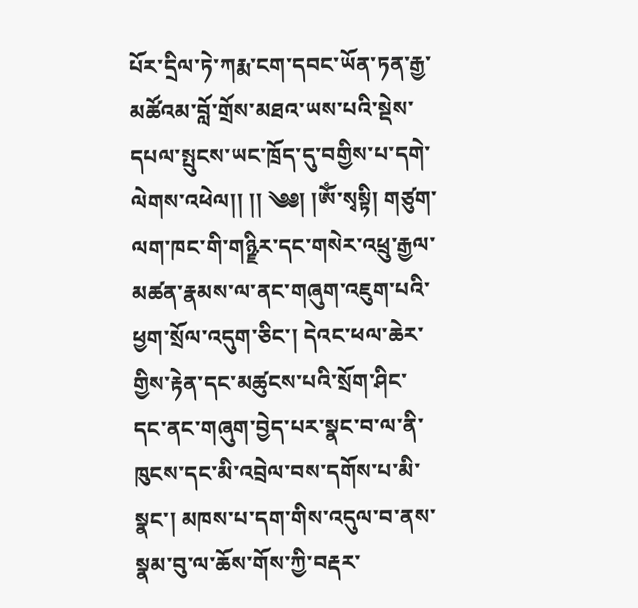པོར་དྲིལ་ཏེ་ཀརྨ་ངག་དབང་ཡོན་ཏན་རྒྱ་མཚོའམ་བློ་གྲོས་མཐའ་ཡས་པའི་སྡེས་དཔལ་སྤུངས་ཡང་ཁྲོད་དུ་བགྱིས་པ་དགེ་ལེགས་འཕེལ།། །། ༄༅། །ཨོཾ་སྭསྟི། གཙུག་ལག་ཁང་གི་གཉྫིར་དང་གསེར་འཕྲུ་རྒྱལ་མཚན་རྣམས་ལ་ནང་གཞུག་འཇུག་པའི་ཕྱག་སྲོལ་འདུག་ཅིང་། དེའང་ཕལ་ཆེར་གྱིས་རྟེན་དང་མཚུངས་པའི་སྲོག་ཤིང་དང་ནང་གཞུག་བྱེད་པར་སྣང་བ་ལ་ནི་ཁུངས་དང་མི་འབྲེལ་བས་དགོས་པ་མི་སྣང་། མཁས་པ་དག་གིས་འདུལ་བ་ནས་སྣམ་བུ་ལ་ཆོས་གོས་ཀྱི་བརྡར་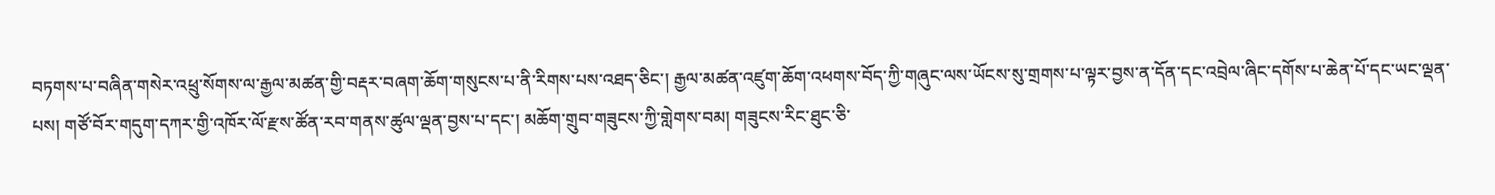བཏགས་པ་བཞིན་གསེར་འཕྲུ་སོགས་ལ་རྒྱལ་མཚན་གྱི་བརྡར་བཞག་ཆོག་གསུངས་པ་ནི་རིགས་པས་འཐད་ཅིང་། རྒྱལ་མཚན་འཛུག་ཆོག་འཕགས་བོད་ཀྱི་གཞུང་ལས་ཡོངས་སུ་གྲགས་པ་ལྟར་བྱས་ན་དོན་དང་འབྲེལ་ཞིང་དགོས་པ་ཆེན་པོ་དང་ཡང་ལྡན་པས། གཙོ་བོར་གདུག་དཀར་གྱི་འཁོར་ལོ་རྫས་ཚོན་རབ་གནས་ཚུལ་ལྡན་བྱས་པ་དང་། མཆོག་གྲུབ་གཟུངས་ཀྱི་གླེགས་བམ། གཟུངས་རིང་ཐུང་ཅི་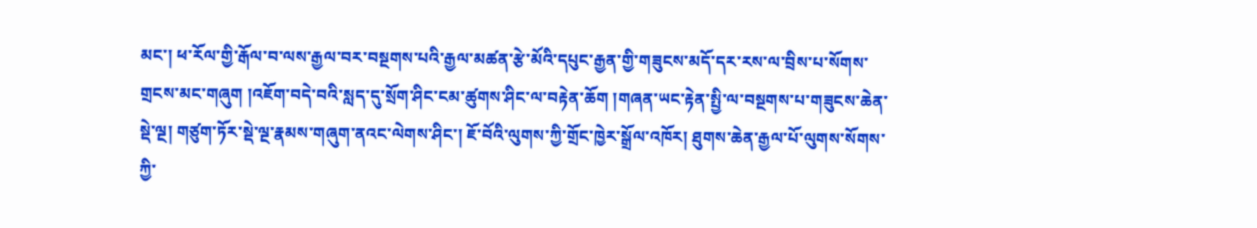མང་། ཕ་རོལ་གྱི་རྒོལ་བ་ལས་རྒྱལ་བར་བསྔགས་པའི་རྒྱལ་མཚན་རྩེ་མོའི་དཔུང་རྒྱན་གྱི་གཟུངས་མདོ་དར་རས་ལ་བྲིས་པ་སོགས་གྲངས་མང་གཞུག །འཇོག་བདེ་བའི་སླད་དུ་སྲོག་ཤིང་ངམ་ཚུགས་ཤིང་ལ་བརྟེན་ཆོག །གཞན་ཡང་རྟེན་སྤྱི་ལ་བསྔགས་པ་གཟུངས་ཆེན་སྡེ་ལྔ། གཙུག་ཏོར་སྡེ་ལྔ་རྣམས་གཞུག་ནའང་ལེགས་ཤིང་། ཇོ་བོའི་ལུགས་ཀྱི་གྲོང་ཁྱེར་སྒྲོལ་འཁོར། ཐུགས་ཆེན་རྒྱལ་པོ་ལུགས་སོགས་ཀྱི་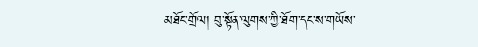མཐོང་གྲོལ། བུ་སྟོན་ལུགས་ཀྱི་ཐོག་དང་ས་གཡོས་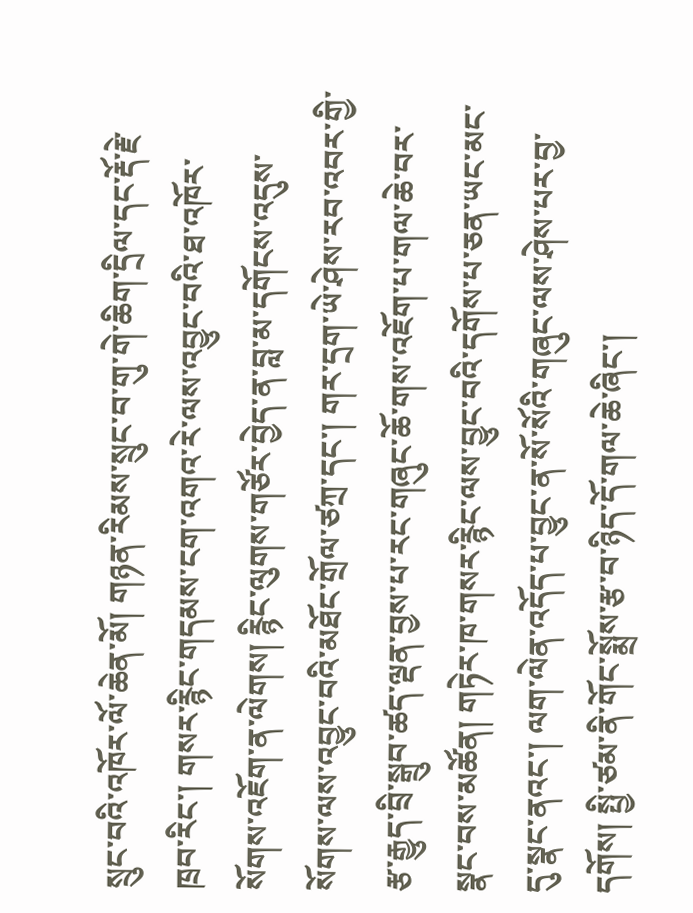སྲུང་བའི་འཁོར་ལོ་ཆེན་མོ། གཉན་རིམས་སྲུང་བ་གུ་གེ་ཆིག་དྲིལ་དང་རྡོ་རྗེ་ཁྲབ་རིང་། གསར་རྙིང་གདམས་ངག་འགའ་རེ་ལས་འབྱུང་བའི་ཐ་འཁོར་སོགས་འཇོག་ན་ལེགས། རྙིང་ལུགས་གཙོར་བྱེད་ན་བླ་མ་དགོངས་འདུས་སོགས་ལས་འབྱུང་བའི་མཐོང་གྲོལ་ཙཀྲ་དང་། གར་དྲག་ཡེ་ཤེས་རབ་འབར་གྱི་རྩ་རྒྱུད་བྲི་སྒྲུབ་ཚད་ལྡན་བྱས་པ་རང་གཞུང་ཆོ་གས་འཇོག་པ་གལ་ཆེ་བར་སྣང་བས་མཚོན། གཏེར་ཁ་གསར་རྙིང་ལས་བྱུང་བའི་དགོས་པ་ཅན་ཡང་མང་དུ་སྣང་ནའང་། ལག་ལེན་འདོད་པ་བྱུང་ན་སོ་སོའི་གཞུང་ལས་ཤེས་པར་བྱ་དགོས། སྤྱི་ཙམ་ནི་གོང་སྨྲོས་རྩ་བ་ཉིད་དོ་གལ་ཆེ་ཞིང་།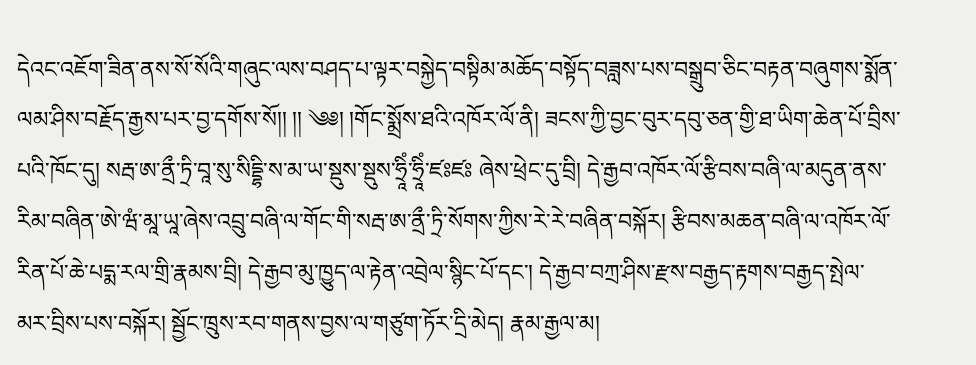དེའང་འཇོག་ཟིན་ནས་སོ་སོའི་གཞུང་ལས་བཤད་པ་ལྟར་བསྐྱེད་བསྟིམ་མཆོད་བསྟོད་བཟླས་པས་བསྒྲུབ་ཅིང་བརྟན་བཞུགས་སྨོན་ལམ་ཤིས་བརྗོད་རྒྱས་པར་བྱ་དགོས་སོ།། །། ༄༅། །གོང་སྨྲོས་ཐའི་འཁོར་ལོ་ནི། ཟངས་ཀྱི་བྱང་བུར་དབུ་ཅན་གྱི་ཐ་ཡིག་ཆེན་པོ་བྲིས་པའི་ཁོང་དུ། སརྦ་ཨ་ནྲྀ་ཏྲི་བཱ་སུ་སིདྡྷི་ས་མ་ཡ་སྡུས་སྡུས་ཧྲཱིཾ་ཧྲཱིཾ་ཛཿཛཿ ཞེས་ཕྲེང་དུ་བྲི། དེ་རྒྱབ་འཁོར་ལོ་རྩིབས་བཞི་ལ་མདུན་ནས་རིམ་བཞིན་ཨེ་ཝཾ་མཱ་ཡཱ་ཞེས་འབྲུ་བཞི་ལ་གོང་གི་སརྦ་ཨ་ནྲྀ་ཏྲི་སོགས་ཀྱིས་རེ་རེ་བཞིན་བསྐོར། རྩིབས་མཆན་བཞི་ལ་འཁོར་ལོ་རིན་པོ་ཆེ་པདྨ་རལ་གྲི་རྣམས་བྲི། དེ་རྒྱབ་མུ་ཁྱུད་ལ་རྟེན་འབྲེལ་སྙིང་པོ་དང་། དེ་རྒྱབ་བཀྲ་ཤིས་རྫས་བརྒྱད་རྟགས་བརྒྱད་སྤེལ་མར་བྲིས་པས་བསྐོར། སྦྱོང་ཁྲུས་རབ་གནས་བྱས་ལ་གཙུག་ཏོར་དྲི་མེད། རྣམ་རྒྱལ་མ།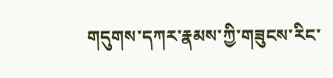གདུགས་དཀར་རྣམས་ཀྱི་གཟུངས་རིང་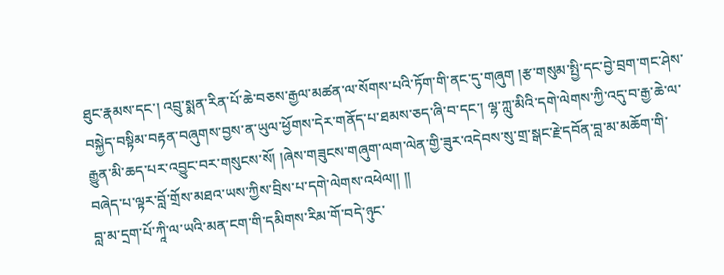ཐུང་རྣམས་དང་། འབྲུ་སྨན་རིན་པོ་ཆེ་བཅས་རྒྱལ་མཚན་ལ་སོགས་པའི་ཏོག་གི་ནང་དུ་གཞུག །རྩ་གསུམ་སྤྱི་དང་བྱེ་བྲག་གང་ཤེས་བསྐྱེད་བསྟིམ་བརྟན་བཞུགས་བྱས་ན་ཡུལ་ཕྱོགས་དེར་གནོད་པ་ཐམས་ཅད་ཞི་བ་དང་། ལྷ་ཀླུ་མིའི་དགེ་ལེགས་ཀྱི་འདུ་བ་རྒྱ་ཆེ་ལ་རྒྱུན་མི་ཆད་པར་འབྱུང་བར་གསུངས་སོ། །ཞེས་གཟུངས་གཞུག་ལག་ལེན་གྱི་ཟུར་འདེབས་སུ་གྲ་སྒང་རྗེ་དབོན་བླ་མ་མཆོག་གི་བཞེད་པ་ལྟར་བློ་གྲོས་མཐའ་ཡས་ཀྱིས་བྲིས་པ་དགེ་ལེགས་འཕེལ།། །།
བླ་མ་དྲག་པོ་ཀཱི་ལ་ཡའི་མན་ངག་གི་དམིགས་རིམ་གོ་བདེ་ཉུང་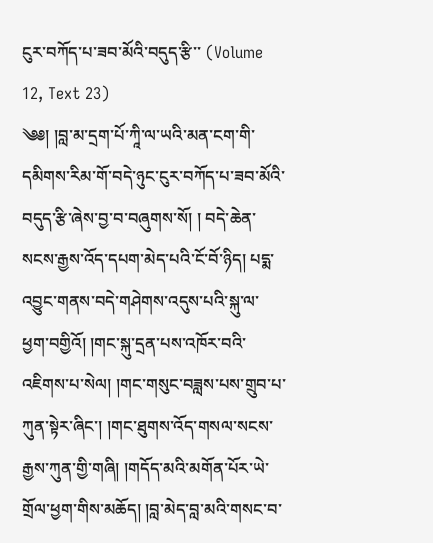ངུར་བཀོད་པ་ཟབ་མོའི་བདུད་རྩི་་ (Volume 12, Text 23)
༄༅། །བླ་མ་དྲག་པོ་ཀཱི་ལ་ཡའི་མན་ངག་གི་དམིགས་རིམ་གོ་བདེ་ཉུང་ངུར་བཀོད་པ་ཟབ་མོའི་བདུད་རྩི་ཞེས་བྱ་བ་བཞུགས་སོ། ། བདེ་ཆེན་སངས་རྒྱས་འོད་དཔག་མེད་པའི་ངོ་བོ་ཉིད། པདྨ་འབྱུང་གནས་བདེ་གཤེགས་འདུས་པའི་སྐུ་ལ་ཕྱག་བགྱིའོ། །གང་སྐུ་དྲན་པས་འཁོར་བའི་འཇིགས་པ་སེལ། །གང་གསུང་བཟླས་པས་གྲུབ་པ་ཀུན་སྟེར་ཞིང་། །གང་ཐུགས་འོད་གསལ་སངས་རྒྱས་ཀུན་གྱི་གཞི། །གདོད་མའི་མགོན་པོར་ཡེ་གྲོལ་ཕྱག་གིས་མཆོད། །བླ་མེད་བླ་མའི་གསང་བ་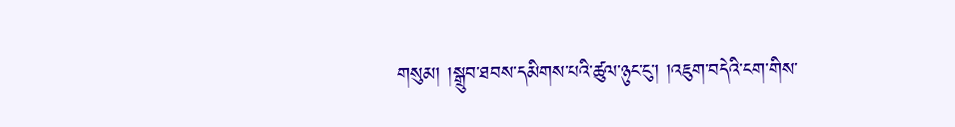གསུམ། །སྒྲུབ་ཐབས་དམིགས་པའི་ཚུལ་ཉུང་ངུ་། །འཇུག་བདེའི་ངག་གིས་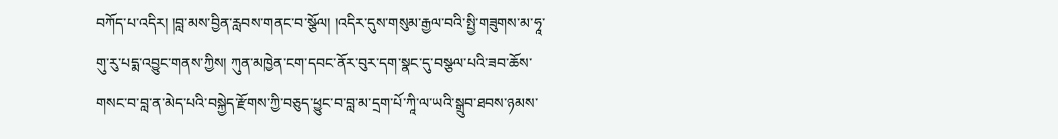བཀོད་པ་འདིར། །བླ་མས་བྱིན་རླབས་གནང་བ་སྩོལ། །འདིར་དུས་གསུམ་རྒྱལ་བའི་སྤྱི་གཟུགས་མ་ཧཱ་གུ་རུ་པདྨ་འབྱུང་གནས་ཀྱིས། ཀུན་མཁྱེན་ངག་དབང་ནོར་བུར་དག་སྣང་དུ་བསྩལ་པའི་ཟབ་ཆོས་གསང་བ་བླ་ན་མེད་པའི་བསྐྱེད་རྫོགས་ཀྱི་བཅུད་ཕྱུང་བ་བླ་མ་དྲག་པོ་ཀཱི་ལ་ཡའི་སྒྲུབ་ཐབས་ཉམས་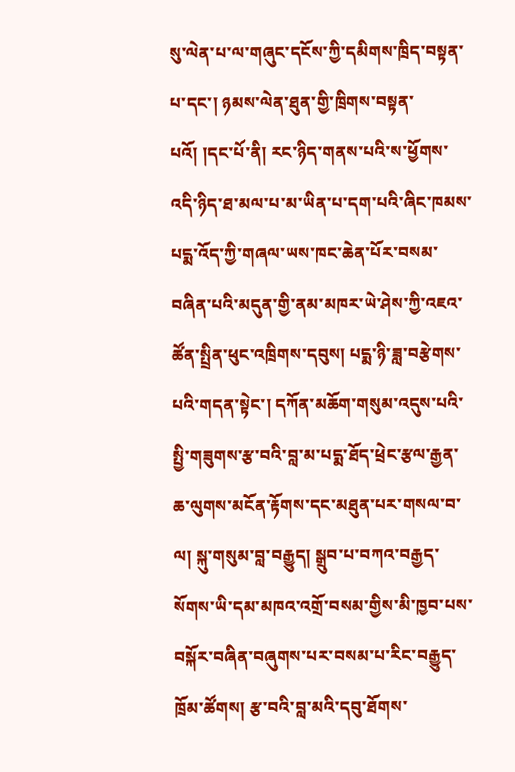སུ་ལེན་པ་ལ་གཞུང་དངོས་ཀྱི་དམིགས་ཁྲིད་བསྟན་པ་དང་། ཉམས་ལེན་ཐུན་གྱི་ཁྲིགས་བསྟན་པའོ། །དང་པོ་ནི། རང་ཉིད་གནས་པའི་ས་ཕྱོགས་འདི་ཉིད་ཐ་མལ་པ་མ་ཡིན་པ་དག་པའི་ཞིང་ཁམས་པདྨ་འོད་ཀྱི་གཞལ་ཡས་ཁང་ཆེན་པོར་བསམ་བཞིན་པའི་མདུན་གྱི་ནམ་མཁར་ཡེ་ཤེས་ཀྱི་འཇའ་ཚོན་སྤྲིན་ཕུང་འཁྲིགས་དབུས། པདྨ་ཉི་ཟླ་བརྩེགས་པའི་གདན་སྟེང་། དཀོན་མཆོག་གསུམ་འདུས་པའི་སྤྱི་གཟུགས་རྩ་བའི་བླ་མ་པདྨ་ཐོད་ཕྲེང་རྩལ་རྒྱན་ཆ་ལུགས་མངོན་རྟོགས་དང་མཐུན་པར་གསལ་བ་ལ། སྐུ་གསུམ་བླ་བརྒྱུད། སྒྲུབ་པ་བཀའ་བརྒྱད་སོགས་ཡི་དམ་མཁའ་འགྲོ་བསམ་གྱིས་མི་ཁྱབ་པས་བསྐོར་བཞིན་བཞུགས་པར་བསམ་པ་རིང་བརྒྱུད་ཁྲོམ་ཚོགས། རྩ་བའི་བླ་མའི་དབུ་ཐོགས་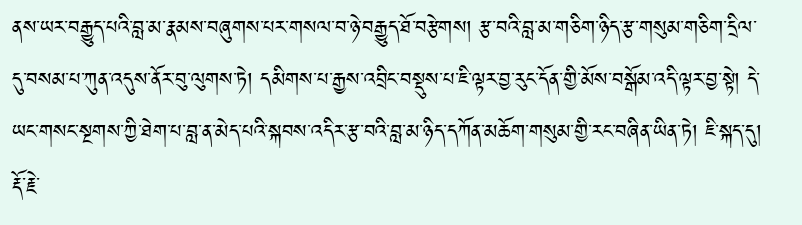ནས་ཡར་བརྒྱུད་པའི་བླ་མ་རྣམས་བཞུགས་པར་གསལ་བ་ཉེ་བརྒྱུད་ཐོ་བརྩེགས། རྩ་བའི་བླ་མ་གཅིག་ཉིད་རྩ་གསུམ་གཅིག་དྲིལ་དུ་བསམ་པ་ཀུན་འདུས་ནོར་བུ་ལུགས་ཏེ། དམིགས་པ་རྒྱས་འབྲིང་བསྡུས་པ་ཇི་ལྟར་བྱ་རུང་དོན་གྱི་མོས་བསྒོམ་འདི་ལྟར་བྱ་སྟེ། དེ་ཡང་གསང་སྔགས་ཀྱི་ཐེག་པ་བླ་ན་མེད་པའི་སྐབས་འདིར་རྩ་བའི་བླ་མ་ཉིད་དཀོན་མཆོག་གསུམ་གྱི་རང་བཞིན་ཡིན་ཏེ། ཇི་སྐད་དུ། རྡོ་རྗེ་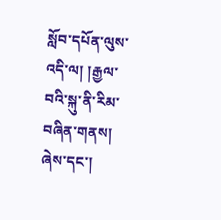སློབ་དཔོན་ལུས་འདི་ལ། །རྒྱལ་བའི་སྐུ་ནི་རིམ་བཞིན་གནས། ཞེས་དང་།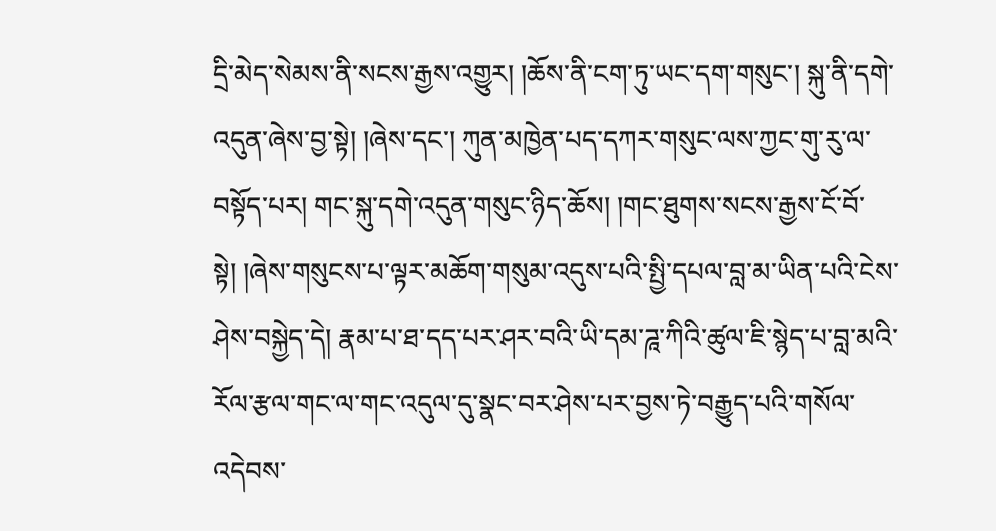དྲི་མེད་སེམས་ནི་སངས་རྒྱས་འགྱུར། །ཆོས་ནི་ངག་ཏུ་ཡང་དག་གསུང་། སྐུ་ནི་དགེ་འདུན་ཞེས་བྱ་སྟེ། །ཞེས་དང་། ཀུན་མཁྱེན་པད་དཀར་གསུང་ལས་ཀྱང་གུ་རུ་ལ་བསྟོད་པར། གང་སྐུ་དགེ་འདུན་གསུང་ཉིད་ཆོས། །གང་ཐུགས་སངས་རྒྱས་ངོ་བོ་སྟེ། །ཞེས་གསུངས་པ་ལྟར་མཆོག་གསུམ་འདུས་པའི་སྤྱི་དཔལ་བླ་མ་ཡིན་པའི་ངེས་ཤེས་བསྐྱེད་དེ། རྣམ་པ་ཐ་དད་པར་ཤར་བའི་ཡི་དམ་ཌཱ་ཀིའི་ཚུལ་ཇི་སྙེད་པ་བླ་མའི་རོལ་རྩལ་གང་ལ་གང་འདུལ་དུ་སྣང་བར་ཤེས་པར་བྱས་ཏེ་བརྒྱུད་པའི་གསོལ་འདེབས་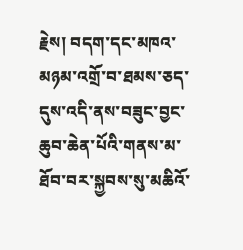རྗེས། བདག་དང་མཁའ་མཉམ་འགྲོ་བ་ཐམས་ཅད་དུས་འདི་ནས་བཟུང་བྱང་ཆུབ་ཆེན་པོའི་གནས་མ་ཐོབ་བར་སྐྱབས་སུ་མཆིའོ་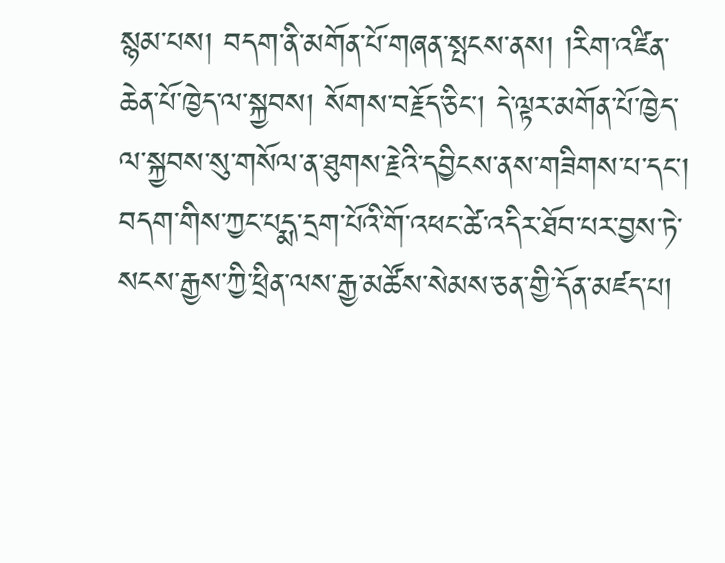སྙམ་པས། བདག་ནི་མགོན་པོ་གཞན་སྤངས་ནས། །རིག་འཛིན་ཆེན་པོ་ཁྱེད་ལ་སྐྱབས། སོགས་བརྗོད་ཅིང་། དེ་ལྟར་མགོན་པོ་ཁྱེད་ལ་སྐྱབས་སུ་གསོལ་ན་ཐུགས་རྗེའི་དབྱིངས་ནས་གཟིགས་པ་དང་། བདག་གིས་ཀྱང་པདྨ་དྲག་པོའི་གོ་འཕང་ཚེ་འདིར་ཐོབ་པར་བྱས་ཏེ་སངས་རྒྱས་ཀྱི་ཕྲིན་ལས་རྒྱ་མཚོས་སེམས་ཅན་གྱི་དོན་མཛད་པ།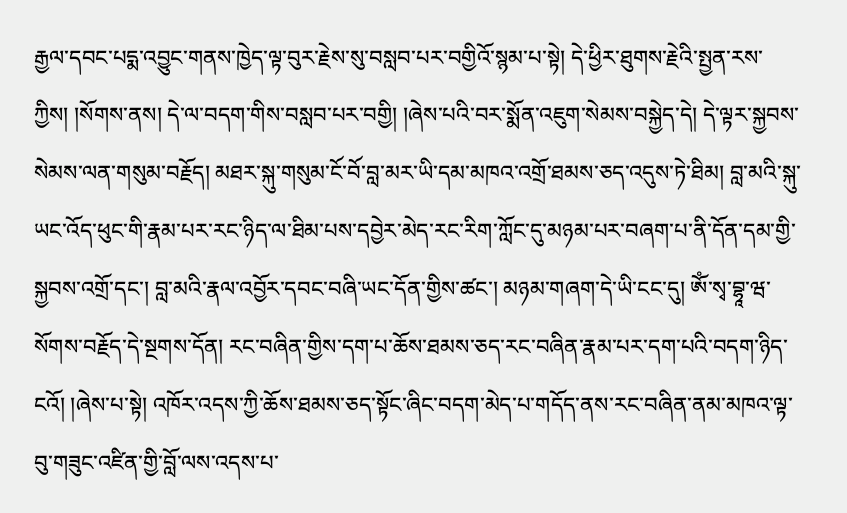རྒྱལ་དབང་པདྨ་འབྱུང་གནས་ཁྱེད་ལྟ་བུར་རྗེས་སུ་བསླབ་པར་བགྱིའོ་སྙམ་པ་སྟེ། དེ་ཕྱིར་ཐུགས་རྗེའི་སྤྱན་རས་ཀྱིས། །སོགས་ནས། དེ་ལ་བདག་གིས་བསླབ་པར་བགྱི། །ཞེས་པའི་བར་སྨོན་འཇུག་སེམས་བསྐྱེད་དེ། དེ་ལྟར་སྐྱབས་སེམས་ལན་གསུམ་བརྗོད། མཐར་སྐུ་གསུམ་ངོ་བོ་བླ་མར་ཡི་དམ་མཁའ་འགྲོ་ཐམས་ཅད་འདུས་ཏེ་ཐིམ། བླ་མའི་སྐུ་ཡང་འོད་ཕུང་གི་རྣམ་པར་རང་ཉིད་ལ་ཐིམ་པས་དབྱེར་མེད་རང་རིག་ཀློང་དུ་མཉམ་པར་བཞག་པ་ནི་དོན་དམ་གྱི་སྐྱབས་འགྲོ་དང་། བླ་མའི་རྣལ་འབྱོར་དབང་བཞི་ཡང་དོན་གྱིས་ཚང་། མཉམ་གཞག་དེ་ཡི་ངང་དུ། ཨོཾ་སྭ་བྷཱ་ཝ་སོགས་བརྗོད་དེ་སྔགས་དོན། རང་བཞིན་གྱིས་དག་པ་ཆོས་ཐམས་ཅད་རང་བཞིན་རྣམ་པར་དག་པའི་བདག་ཉིད་ངའོ། །ཞེས་པ་སྟེ། འཁོར་འདས་ཀྱི་ཆོས་ཐམས་ཅད་སྟོང་ཞིང་བདག་མེད་པ་གདོད་ནས་རང་བཞིན་ནམ་མཁའ་ལྟ་བུ་གཟུང་འཛིན་གྱི་བློ་ལས་འདས་པ་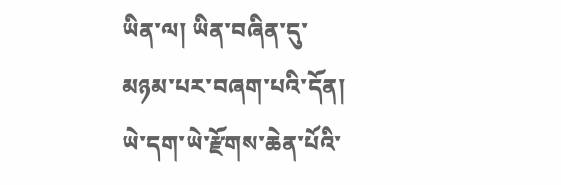ཡིན་ལ། ཡིན་བཞིན་དུ་མཉམ་པར་བཞག་པའི་དོན། ཡེ་དག་ཡེ་རྫོགས་ཆེན་པོའི་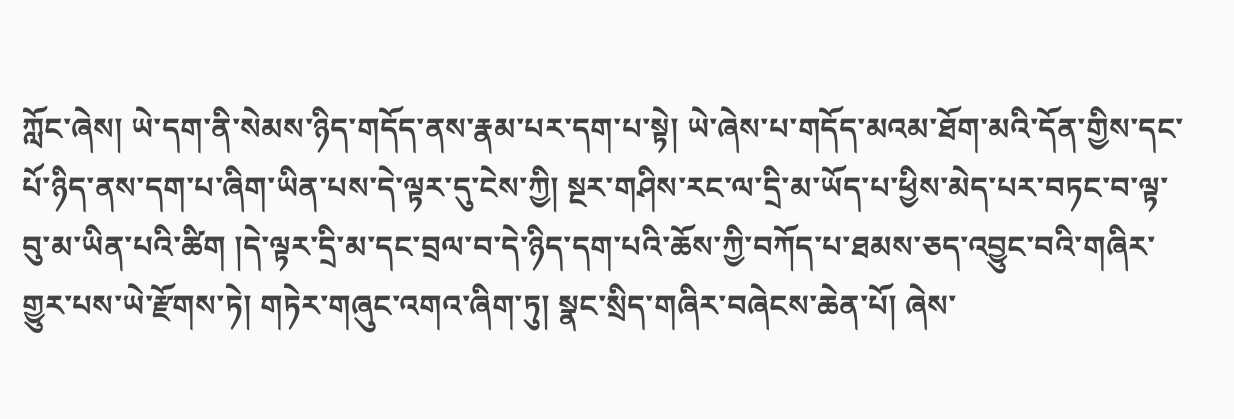ཀློང་ཞེས། ཡེ་དག་ནི་སེམས་ཉིད་གདོད་ནས་རྣམ་པར་དག་པ་སྟེ། ཡེ་ཞེས་པ་གདོད་མའམ་ཐོག་མའི་དོན་གྱིས་དང་པོ་ཉིད་ནས་དག་པ་ཞིག་ཡིན་པས་དེ་ལྟར་དུ་ངེས་ཀྱི། སྔར་གཤིས་རང་ལ་དྲི་མ་ཡོད་པ་ཕྱིས་མེད་པར་བཏང་བ་ལྟ་བུ་མ་ཡིན་པའི་ཚིག །དེ་ལྟར་དྲི་མ་དང་བྲལ་བ་དེ་ཉིད་དག་པའི་ཆོས་ཀྱི་བཀོད་པ་ཐམས་ཅད་འབྱུང་བའི་གཞིར་གྱུར་པས་ཡེ་རྫོགས་ཏེ། གཏེར་གཞུང་འགའ་ཞིག་ཏུ། སྣང་སྲིད་གཞིར་བཞེངས་ཆེན་པོ། ཞེས་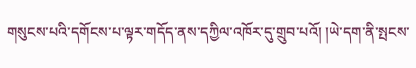གསུངས་པའི་དགོངས་པ་ལྟར་གདོད་ནས་དཀྱིལ་འཁོར་དུ་གྲུབ་པའོ། །ཡེ་དག་ནི་སྤངས་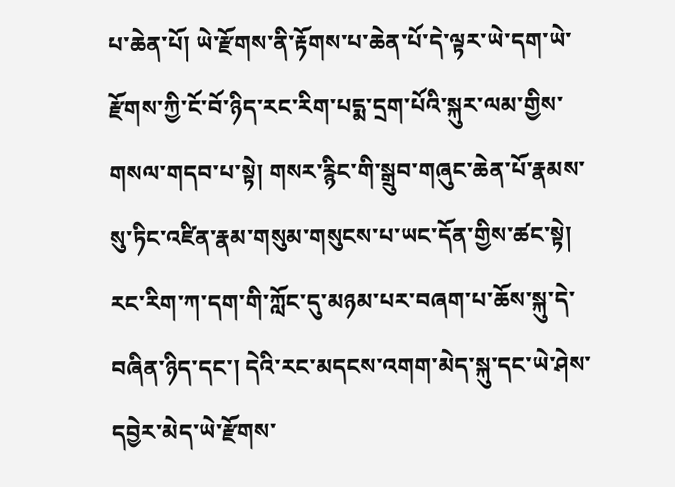པ་ཆེན་པོ། ཡེ་རྫོགས་ནི་རྟོགས་པ་ཆེན་པོ་དེ་ལྟར་ཡེ་དག་ཡེ་རྫོགས་ཀྱི་ངོ་བོ་ཉིད་རང་རིག་པདྨ་དྲག་པོའི་སྐུར་ལམ་གྱིས་གསལ་གདབ་པ་སྟེ། གསར་རྙིང་གི་སྒྲུབ་གཞུང་ཆེན་པོ་རྣམས་སུ་ཏིང་འཛིན་རྣམ་གསུམ་གསུངས་པ་ཡང་དོན་གྱིས་ཚང་སྟེ། རང་རིག་ཀ་དག་གི་ཀློང་དུ་མཉམ་པར་བཞག་པ་ཆོས་སྐུ་དེ་བཞིན་ཉིད་དང་། དེའི་རང་མདངས་འགག་མེད་སྐུ་དང་ཡེ་ཤེས་དབྱེར་མེད་ཡེ་རྫོགས་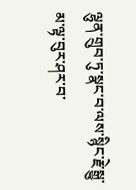ལྷུན་གྲུབ་ཏུ་སྣང་བ་ལས་སྙིང་རྗེ་སྒྱུ་མ་ལྟ་བུར་ཤར་བ་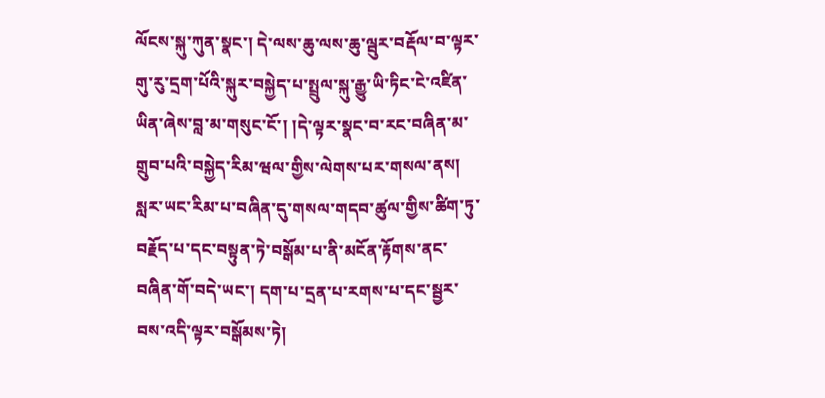ལོངས་སྐུ་ཀུན་སྣང་། དེ་ལས་ཆུ་ལས་ཆུ་ལྦུར་བརྡོལ་བ་ལྟར་གུ་རུ་དྲག་པོའི་སྐུར་བསྐྱེད་པ་སྤྲུལ་སྐུ་རྒྱུ་ཡི་ཏིང་ངེ་འཛིན་ཡིན་ཞེས་བླ་མ་གསུང་ངོ་། །དེ་ལྟར་སྣང་བ་རང་བཞིན་མ་གྲུབ་པའི་བསྐྱེད་རིམ་ཝལ་གྱིས་ལེགས་པར་གསལ་ནས། སླར་ཡང་རིམ་པ་བཞིན་དུ་གསལ་གདབ་ཚུལ་གྱིས་ཚིག་ཏུ་བརྗོད་པ་དང་བསྟུན་ཏེ་བསྒོམ་པ་ནི་མངོན་རྟོགས་ནང་བཞིན་གོ་བདེ་ཡང་། དག་པ་དྲན་པ་རགས་པ་དང་སྦྱར་བས་འདི་ལྟར་བསྒོམས་ཏེ།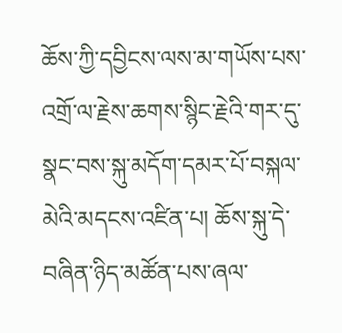ཆོས་ཀྱི་དབྱིངས་ལས་མ་གཡོས་པས་འགྲོ་ལ་རྗེས་ཆགས་སྙིང་རྗེའི་གར་དུ་སྣང་བས་སྐུ་མདོག་དམར་པོ་བསྐལ་མེའི་མདངས་འཛིན་པ། ཆོས་སྐུ་དེ་བཞིན་ཉིད་མཚོན་པས་ཞལ་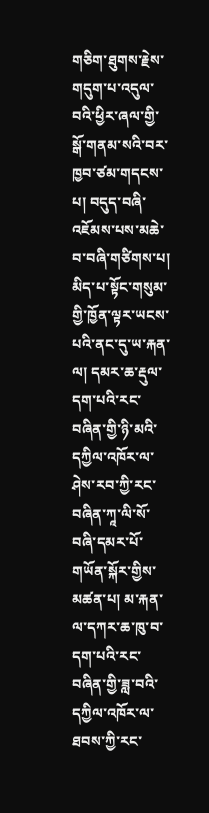གཅིག་ཐུགས་རྗེས་གདུག་པ་འདུལ་བའི་ཕྱིར་ཞལ་གྱི་སྒོ་གནམ་སའི་བར་ཁྱབ་ཙམ་གདངས་པ། བདུད་བཞི་འཇོམས་པས་མཆེ་བ་བཞི་གཙིགས་པ། མིད་པ་སྟོང་གསུམ་གྱི་ཁྱོན་ལྟར་ཡངས་པའི་ནང་དུ་ཡ་རྐན་ལ། དམར་ཆ་རྡུལ་དག་པའི་རང་བཞིན་གྱི་ཉི་མའི་དཀྱིལ་འཁོར་ལ་ཤེས་རབ་ཀྱི་རང་བཞིན་ཀཱ་ལི་སོ་བཞི་དམར་པོ་གཡོན་སྐོར་གྱིས་མཚན་པ། མ་རྐན་ལ་དཀར་ཆ་ཁུ་བ་དག་པའི་རང་བཞིན་གྱི་ཟླ་བའི་དཀྱིལ་འཁོར་ལ་ཐབས་ཀྱི་རང་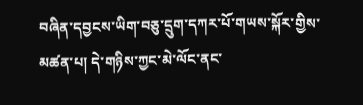བཞིན་དབྱངས་ཡིག་བཅུ་དྲུག་དཀར་པོ་གཡས་སྐོར་གྱིས་མཚན་པ། དེ་གཉིས་ཀྱང་མེ་ལོང་ནང་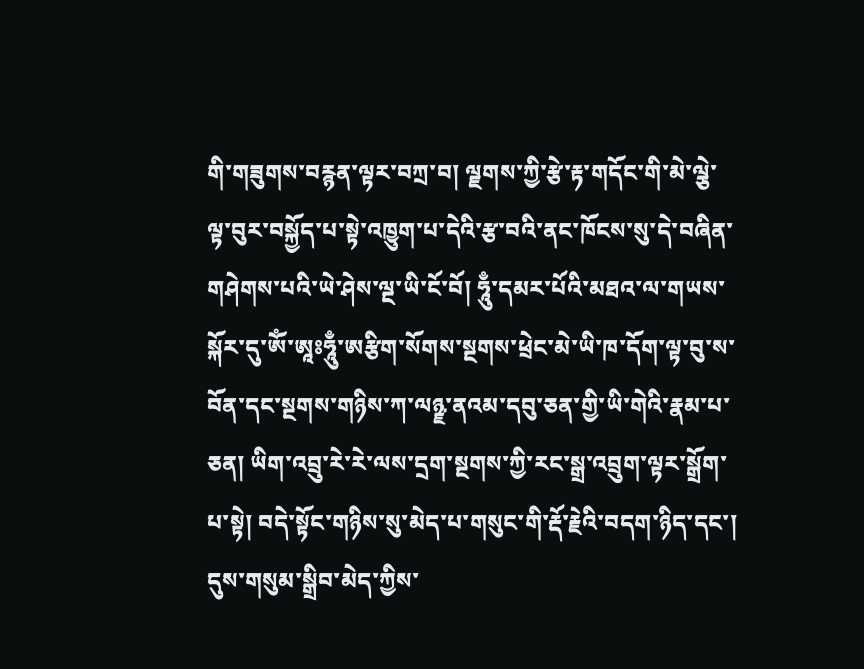གི་གཟུགས་བརྙན་ལྟར་བཀྲ་བ། ལྗགས་ཀྱི་རྩེ་རྟ་གདོང་གི་མེ་ལྕེ་ལྟ་བུར་བསྐྱོད་པ་སྟེ་འཁྱུག་པ་དེའི་རྩ་བའི་ནང་ཁོངས་སུ་དེ་བཞིན་གཤེགས་པའི་ཡེ་ཤེས་ལྔ་ཡི་ངོ་བོ། ཧཱུྃ་དམར་པོའི་མཐའ་ལ་གཡས་སྐོར་དུ་ཨོཾ་ཨཱཿཧཱུྃ་ཨརྩིག་སོགས་སྔགས་ཕྲེང་མེ་ཡི་ཁ་དོག་ལྟ་བུ་ས་བོན་དང་སྔགས་གཉིས་ཀ་ལཉྫ་ནའམ་དབུ་ཅན་གྱི་ཡི་གེའི་རྣམ་པ་ཅན། ཡིག་འབྲུ་རེ་རེ་ལས་དྲག་སྔགས་ཀྱི་རང་སྒྲ་འབྲུག་ལྟར་སྒྲོག་པ་སྟེ། བདེ་སྟོང་གཉིས་སུ་མེད་པ་གསུང་གི་རྡོ་རྗེའི་བདག་ཉིད་དང་། དུས་གསུམ་སྒྲིབ་མེད་ཀྱིས་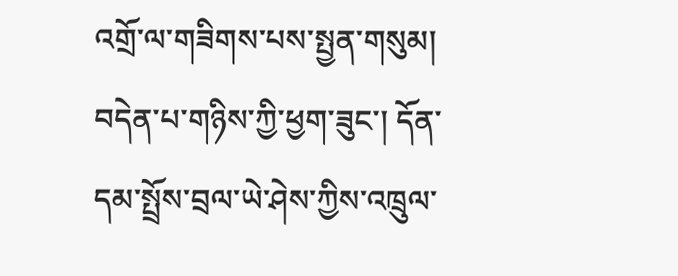འགྲོ་ལ་གཟིགས་པས་སྤྱན་གསུམ། བདེན་པ་གཉིས་ཀྱི་ཕྱག་ཟུང་། དོན་དམ་སྤྲོས་བྲལ་ཡེ་ཤེས་ཀྱིས་འཁྲུལ་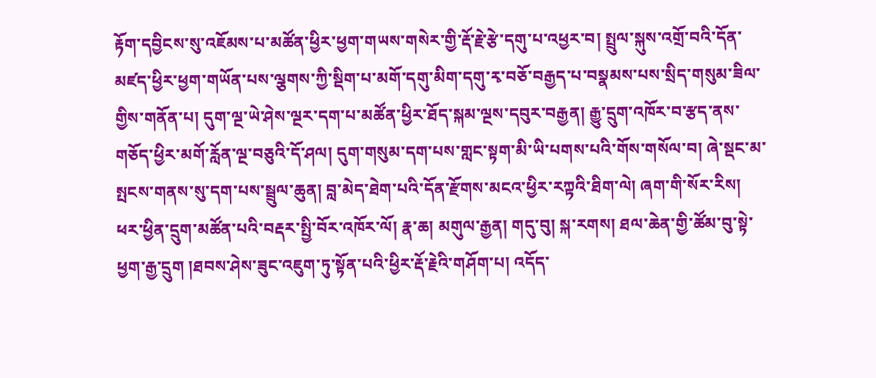རྟོག་དབྱིངས་སུ་འཇོམས་པ་མཚོན་ཕྱིར་ཕྱག་གཡས་གསེར་གྱི་རྡོ་རྗེ་རྩེ་དགུ་པ་འཕྱར་བ། སྤྲུལ་སྐུས་འགྲོ་བའི་དོན་མཛད་ཕྱིར་ཕྱག་གཡོན་པས་ལྕགས་ཀྱི་སྡིག་པ་མགོ་དགུ་མིག་དགུ་རྭ་བཅོ་བརྒྱད་པ་བསྣམས་པས་སྲིད་གསུམ་ཟིལ་གྱིས་གནོན་པ། དུག་ལྔ་ཡེ་ཤེས་ལྔར་དག་པ་མཚོན་ཕྱིར་ཐོད་སྐམ་ལྔས་དབུར་བརྒྱན། རྒྱུ་དྲུག་འཁོར་བ་རྩད་ནས་གཅོད་ཕྱིར་མགོ་རློན་ལྔ་བཅུའི་དོ་ཤལ། དུག་གསུམ་དག་པས་གླང་སྟག་མི་ཡི་པགས་པའི་གོས་གསོལ་བ། ཞེ་སྡང་མ་སྤངས་གནས་སུ་དག་པས་སྦྲུལ་ཆུན། བླ་མེད་ཐེག་པའི་དོན་རྫོགས་མངའ་ཕྱིར་རཀྟའི་ཐིག་ལེ། ཞག་གི་སོར་རིས། ཕར་ཕྱིན་དྲུག་མཚོན་པའི་བརྡར་སྤྱི་བོར་འཁོར་ལོ། རྣ་ཆ། མགུལ་རྒྱན། གདུ་བུ། སྐ་རགས། ཐལ་ཆེན་གྱི་ཚོམ་བུ་སྟེ་ཕྱག་རྒྱ་དྲུག །ཐབས་ཤེས་ཟུང་འཇུག་ཏུ་སྟོན་པའི་ཕྱིར་རྡོ་རྗེའི་གཤོག་པ། འདོད་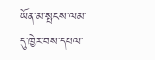ཡོན་མ་སྤངས་ལམ་དུ་ཁྱེར་བས་དཔལ་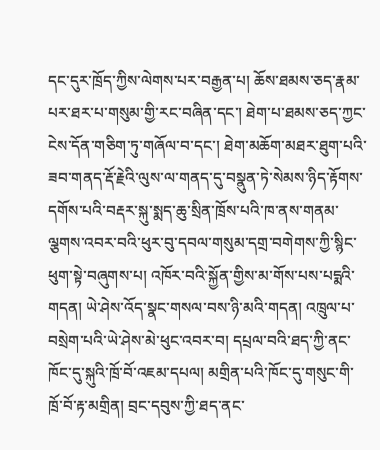དང་དུར་ཁྲོད་ཀྱིས་ལེགས་པར་བརྒྱན་པ། ཆོས་ཐམས་ཅད་རྣམ་པར་ཐར་པ་གསུམ་གྱི་རང་བཞིན་དང་། ཐེག་པ་ཐམས་ཅད་ཀྱང་ངེས་དོན་གཅིག་ཏུ་གཞོལ་བ་དང་། ཐེག་མཆོག་མཐར་ཐུག་པའི་ཟབ་གནད་རྡོ་རྗེའི་ལུས་ལ་གནད་དུ་བསྣུན་ཏེ་སེམས་ཉིད་རྟོགས་དགོས་པའི་བརྡར་སྐུ་སྨད་ཆུ་སྲིན་ཁྲོས་པའི་ཁ་ནས་གནམ་ལྕགས་འབར་བའི་ཕུར་བུ་དབལ་གསུམ་དགྲ་བགེགས་ཀྱི་སྙིང་ཕུག་སྟེ་བཞུགས་པ། འཁོར་བའི་སྐྱོན་གྱིས་མ་གོས་པས་པདྨའི་གདན། ཡེ་ཤེས་འོད་སྣང་གསལ་བས་ཉི་མའི་གདན། འཁྲུལ་པ་བསྲེག་པའི་ཡེ་ཤེས་མེ་ཕུང་འབར་བ། དཔྲལ་བའི་ཐད་ཀྱི་ནང་ཁོང་དུ་སྐུའི་ཁྲོ་བོ་འཇམ་དཔལ། མགྲིན་པའི་ཁོང་དུ་གསུང་གི་ཁྲོ་བོ་རྟ་མགྲིན། བྲང་དབུས་ཀྱི་ཐད་ནང་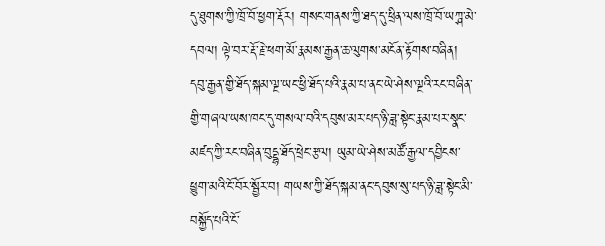དུ་ཐུགས་ཀྱི་ཁྲོ་བོ་ཕྱག་རྡོར། གསང་གནས་ཀྱི་ཐད་དུ་ཕྲིན་ལས་ཁྲོ་བོ་ཡཀྴ་མེ་དབལ། ལྟེ་བར་རྡོ་རྗེ་ཕག་མོ་རྣམས་རྒྱན་ཆ་ལུགས་མངོན་རྟོགས་བཞིན། དབུ་རྒྱན་གྱི་ཐོད་སྐམ་ལྔ་ཡང་ཕྱི་ཐོད་པའི་རྣམ་པ་ནང་ཡེ་ཤེས་ལྔའི་རང་བཞིན་གྱི་གཞལ་ཡས་ཁང་དུ་གསལ་བའི་དབུས་མར་པད་ཉི་ཟླ་སྟེང་རྣམ་པར་སྣང་མཛད་ཀྱི་རང་བཞིན་བུདྡྷ་ཐོད་ཕྲེང་རྩལ། ཡུམ་ཡེ་ཤེས་མཚོ་རྒྱལ་དབྱིངས་ཕྱུག་མའི་ངོ་བོར་སྦྱོར་བ། གཡས་ཀྱི་ཐོད་སྐམ་ནང་དབུས་སུ་པད་ཉི་ཟླ་སྟེང་མི་བསྐྱོད་པའི་ངོ་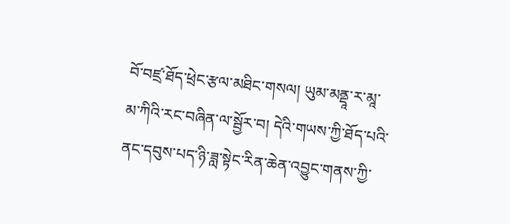བོ་བཛྲ་ཐོད་ཕྲེང་རྩལ་མཐིང་གསལ། ཡུམ་མནྡཱ་ར་མཱ་མ་ཀིའི་རང་བཞིན་ལ་སྦྱོར་བ། དེའི་གཡས་ཀྱི་ཐོད་པའི་ནང་དབུས་པད་ཉི་ཟླ་སྟེང་རིན་ཆེན་འབྱུང་གནས་ཀྱི་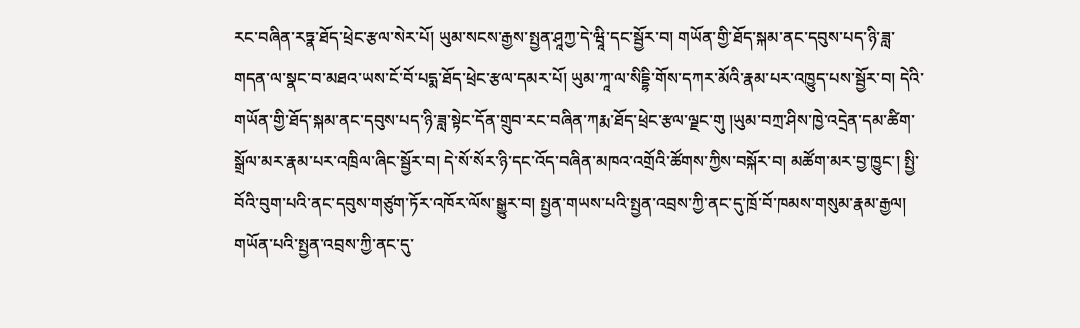རང་བཞིན་རཏྣ་ཐོད་ཕྲེང་རྩལ་སེར་པོ། ཡུམ་སངས་རྒྱས་སྤྱན་ཤཱཀྱ་དེ་ཝཱི་དང་སྦྱོར་བ། གཡོན་གྱི་ཐོད་སྐམ་ནང་དབུས་པད་ཉི་ཟླ་གདན་ལ་སྣང་བ་མཐའ་ཡས་ངོ་བོ་པདྨ་ཐོད་ཕྲེང་རྩལ་དམར་པོ། ཡུམ་ཀཱ་ལ་སིདྡྷི་གོས་དཀར་མོའི་རྣམ་པར་འཁྱུད་པས་སྦྱོར་བ། དེའི་གཡོན་གྱི་ཐོད་སྐམ་ནང་དབུས་པད་ཉི་ཟླ་སྟེང་དོན་གྲུབ་རང་བཞིན་ཀརྨ་ཐོད་ཕྲེང་རྩལ་ལྗང་གུ །ཡུམ་བཀྲ་ཤིས་ཁྱེ་འདྲེན་དམ་ཚིག་སྒྲོལ་མར་རྣམ་པར་འཁྲིལ་ཞིང་སྦྱོར་བ། དེ་སོ་སོར་ཉི་དང་འོད་བཞིན་མཁའ་འགྲོའི་ཚོགས་ཀྱིས་བསྐོར་བ། མཚོག་མར་བྱ་ཁྱུང་། སྤྱི་བོའི་བུག་པའི་ནང་དབུས་གཙུག་ཏོར་འཁོར་ལོས་སྒྱུར་བ། སྤྱན་གཡས་པའི་སྤྱན་འབྲས་ཀྱི་ནང་དུ་ཁྲོ་བོ་ཁམས་གསུམ་རྣམ་རྒྱལ། གཡོན་པའི་སྤྱན་འབྲས་ཀྱི་ནང་དུ་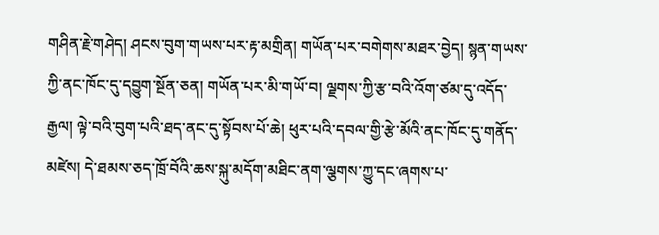གཤིན་རྗེ་གཤེད། ཤངས་བུག་གཡས་པར་རྟ་མགྲིན། གཡོན་པར་བགེགས་མཐར་བྱེད། སྙན་གཡས་ཀྱི་ནང་ཁོང་དུ་དབྱུག་སྔོན་ཅན། གཡོན་པར་མི་གཡོ་བ། ལྗགས་ཀྱི་རྩ་བའི་འོག་ཙམ་དུ་འདོད་རྒྱལ། ལྟེ་བའི་བུག་པའི་ཐད་ནང་དུ་སྟོབས་པོ་ཆེ། ཕུར་པའི་དབལ་གྱི་རྩེ་མོའི་ནང་ཁོང་དུ་གནོད་མཛེས། དེ་ཐམས་ཅད་ཁྲོ་བོའི་ཆས་སྐུ་མདོག་མཐིང་ནག་ལྕགས་ཀྱུ་དང་ཞགས་པ་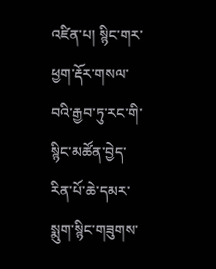འཛིན་པ། སྙིང་གར་ཕྱག་རྡོར་གསལ་བའི་རྒྱབ་ཏུ་རང་གི་སྙིང་མཚོན་བྱེད་རིན་པོ་ཆེ་དམར་སྨུག་སྙིང་གཟུགས་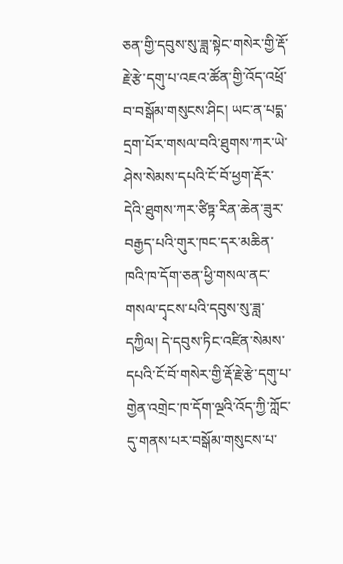ཅན་གྱི་དབུས་སུ་ཟླ་སྟེང་གསེར་གྱི་རྡོ་རྗེ་རྩེ་དགུ་པ་འཇའ་ཚོན་གྱི་འོད་འཕྲོ་བ་བསྒོམ་གསུངས་ཤིང། ཡང་ན་པདྨ་དྲག་པོར་གསལ་བའི་ཐུགས་ཀར་ཡེ་ཤེས་སེམས་དཔའི་ངོ་བོ་ཕྱག་རྡོར་དེའི་ཐུགས་ཀར་ཙིཏྟ་རིན་ཆེན་ཟུར་བརྒྱད་པའི་གུར་ཁང་དར་མཆིན་ཁའི་ཁ་དོག་ཅན་ཕྱི་གསལ་ནང་གསལ་དྭངས་པའི་དབུས་སུ་ཟླ་དཀྱིལ། དེ་དབུས་ཏིང་འཛིན་སེམས་དཔའི་ངོ་བོ་གསེར་གྱི་རྡོ་རྗེ་རྩེ་དགུ་པ་གྱེན་འགྲེང་ཁ་དོག་ལྔའི་འོད་ཀྱི་ཀློང་དུ་གནས་པར་བསྒོམ་གསུངས་པ་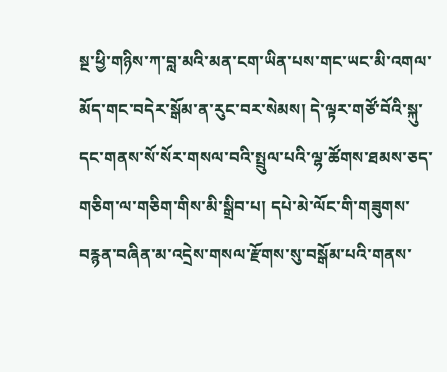སྔ་ཕྱི་གཉིས་ཀ་བླ་མའི་མན་ངག་ཡིན་པས་གང་ཡང་མི་འགལ་མོད་གང་བདེར་སྒོམ་ན་རུང་བར་སེམས། དེ་ལྟར་གཙོ་བོའི་སྐུ་དང་གནས་སོ་སོར་གསལ་བའི་སྤྲུལ་པའི་ལྷ་ཚོགས་ཐམས་ཅད་གཅིག་ལ་གཅིག་གིས་མི་སྒྲིབ་པ། དཔེ་མེ་ལོང་གི་གཟུགས་བརྙན་བཞིན་མ་འདྲེས་གསལ་རྫོགས་སུ་བསྒོམ་པའི་གནས་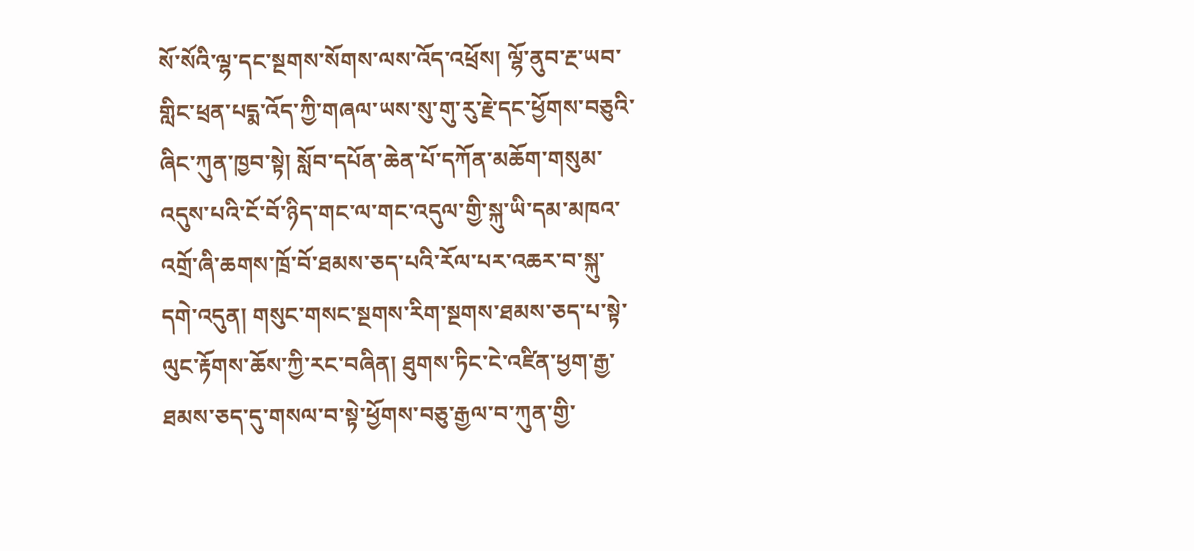སོ་སོའི་ལྷ་དང་སྔགས་སོགས་ལས་འོད་འཕྲོས། ལྷོ་ནུབ་རྔ་ཡབ་གླིང་ཕྲན་པདྨ་འོད་ཀྱི་གཞལ་ཡས་སུ་གུ་རུ་རྗེ་དང་ཕྱོགས་བཅུའི་ཞིང་ཀུན་ཁྱབ་སྟེ། སློབ་དཔོན་ཆེན་པོ་དཀོན་མཆོག་གསུམ་འདུས་པའི་ངོ་བོ་ཉིད་གང་ལ་གང་འདུལ་གྱི་སྐུ་ཡི་དམ་མཁའ་འགྲོ་ཞི་ཆགས་ཁྲོ་བོ་ཐམས་ཅད་པའི་རོལ་པར་འཆར་བ་སྐུ་དགེ་འདུན། གསུང་གསང་སྔགས་རིག་སྔགས་ཐམས་ཅད་པ་སྟེ་ལུང་རྟོགས་ཆོས་ཀྱི་རང་བཞིན། ཐུགས་ཏིང་ངེ་འཛིན་ཕྱག་རྒྱ་ཐམས་ཅད་དུ་གསལ་བ་སྟེ་ཕྱོགས་བཅུ་རྒྱལ་བ་ཀུན་གྱི་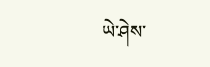ཡེ་ཤེས་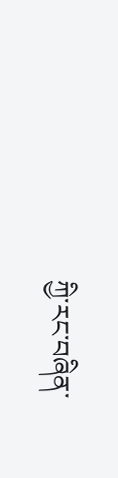ཀྱི་རང་བཞིན་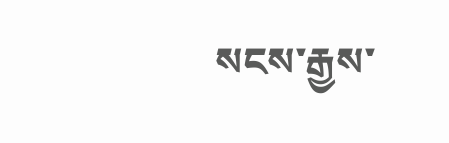སངས་རྒྱས་